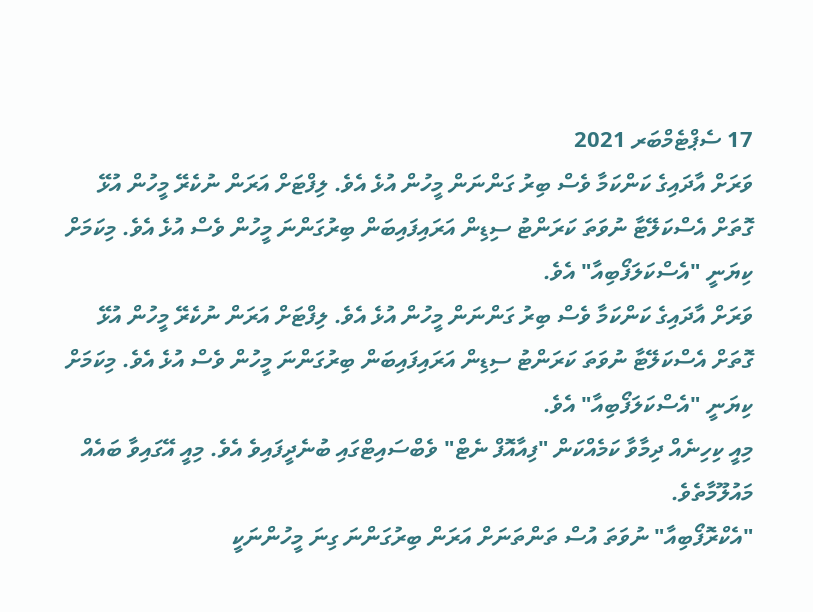17 ސެޕްޓެމްބަރ 2021
ވަރަށް އާދައިގެ ކަންކަމާ ވެސް ބިރު ގަންނަން މީހުން އުޅެ އެވެ. ލިފްޓަށް އަރަން ނުކެރޭ މީހުން އުޅޭ ގޮތަށް އެސްކަލޭޓާ ނުވަތަ ކަރަންޓު ސިޑިން އަރައިފައިބަން ބިރުގަންނަ މީހުން ވެސް އުޅެ އެވެ. މިކަމަށް ކިޔަނީ "އެސްކަލަފޯބިއާ" އެވެ.
ވަރަށް އާދައިގެ ކަންކަމާ ވެސް ބިރު ގަންނަން މީހުން އުޅެ އެވެ. ލިފްޓަށް އަރަން ނުކެރޭ މީހުން އުޅޭ ގޮތަށް އެސްކަލޭޓާ ނުވަތަ ކަރަންޓު ސިޑިން އަރައިފައިބަން ބިރުގަންނަ މީހުން ވެސް އުޅެ އެވެ. މިކަމަށް ކިޔަނީ "އެސްކަލަފޯބިއާ" އެވެ.
މިއީ ކިހިނެއް ދިމާވާ ކަމެއްކަން "ފިއާއޮފް ނެޓް" ވެބްސައިޓްގައި ބުނެދީފައިވެ އެވެ. މިއީ އޭގައިވާ ބައެއް މައުލޫމާތެވެ.
"އެކްރޮފޯބިއާ" ނުވަތަ އުސް ތަންތަނަށް އަރަން ބިރުގަންނަ ގިނަ މީހުންނަކީ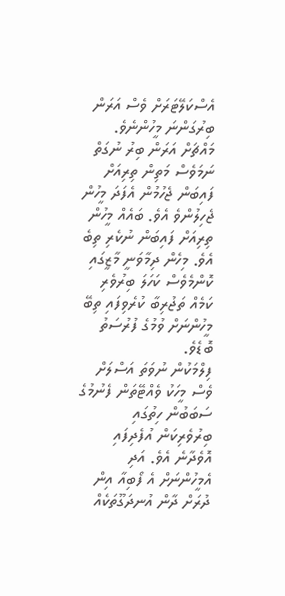އެސްކަލޭޓަރަށް ވެސް އަރަން ބިރުގަންނަ މީހުންނެވެ. މައްޗަށް އަރަން ބިރު ނުގަތް ނަމަވެސް މަތިން ތިރިއަށް ފައިބަން ޖެހުމުން އެފަދަ މީހުން ޖެހިލުންވެ އެވެ. ބައެއް މީހުން ތިރިއަށް ފައިބަން ނުކެރި ތިބެ އެވެ. މިހެން ދިމާވަނީ މާޒީގައި ކޮންމެވެސް ކަހަލަ ބިރުވެރި ކަމެއް ތަޖުރިބާ ކުރެވިފައި ތިބޭ މީހުންނަށް ވުމުގެ ފުރުސަތު ބޮޑެވެ.
ފިލްމަކުން ނުވަތަ އަސްލަށް ވެސް މީހަކު ވެއްޓޭތަން ފެނުމުގެ ސަބަބުން ހިތުގައި ބިރުވެރިކަން އުފެދިފައި އޮވެދާނެ އެވެ. އަދި އެމީހުންނަށް އެ ފޯބިއާ އިން ދުރަށް ދާން އުނދަގޫތަކެއް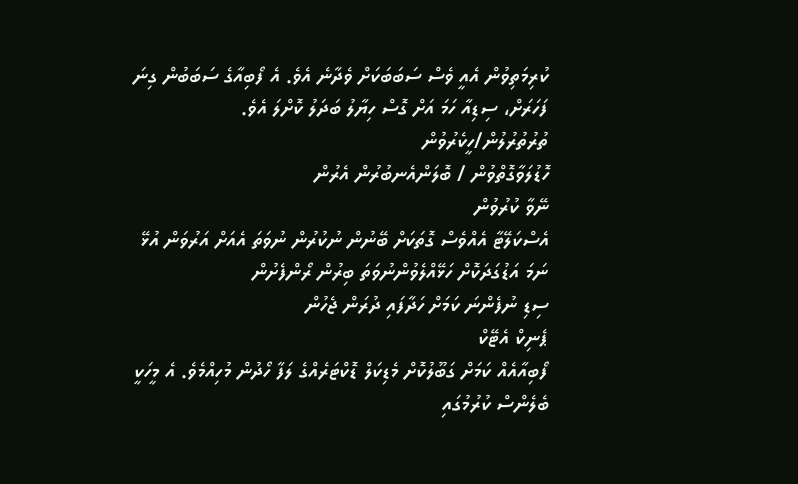ކުރިމަތިވުން އެއީ ވެސް ސަބަބަކަށް ވެދާނެ އެވެ. އެ ފޯބިއާގެ ސަބަބުން ގިނަ ފަހަރަށް، ސިޑިއާ ހަމަ އަށް ގޮސް ހިޔާލު ބަދަލު ކޮށްލަ އެވެ.
ތުރުތުރުލުން/ހީކެރުވުން
ހޮޑުލަވާގޮތްވުން / ބޮލަންއެނބުރުން އެރުން
ނޭވާ ކުރުވުން
އެސްކަލޭޓާ އެއްވެސް ގޮތަކަށް ބޭނުން ނުކުރުން ނުވަތަ އެއަށް އަރުވަން އުޅޭ ނަމަ އަޑުގަދަކޮށް ހަޅޭއްލެވުންނުވަތަ ބިރުން ރޯންފެށުން
ސިޑި ނުފެންނަ ކަމަށް ހަދާފައި ދުރަން ޖެހުން
ޕެނިކް އެޓޭކް
ފޯބިއާއެއް ކަމަށް ގަބޫލުކޮށް މެޑިކަލް ޑޮކްޓަރެއްގެ ލަފާ ހޯދުން މުހިއްމެވެ. އެ މީހަކީ ބެލެންސް ކުރުމުގައި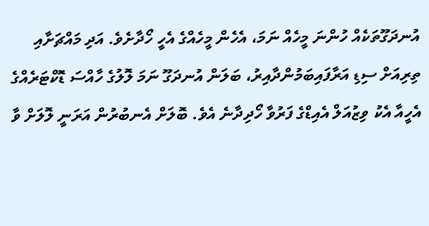އުނދަގޫތަކެއް ހުންނަ މީހެއް ނަމަ، އެހެން މީހެއްގެ އެހީ ހޯދާށެވެ. އަދި މައްޗަށާއި ތިރިއަށް ސިޑި އަރާފައިބަމުންދާއިރު، ބަލަން އުނދަގޫ ނަމަ ލޮލުގެ ހާއްސަ ޑޮކްޓަރެއްގެ އެހީއާ އެކު ވިޒުއަލް އެއިޑްގެ ފަރުވާ ހޯދިދާނެ އެވެ. ބޮލަށް އެނބުރުން އަރަނީ ލޮލަށް ވާ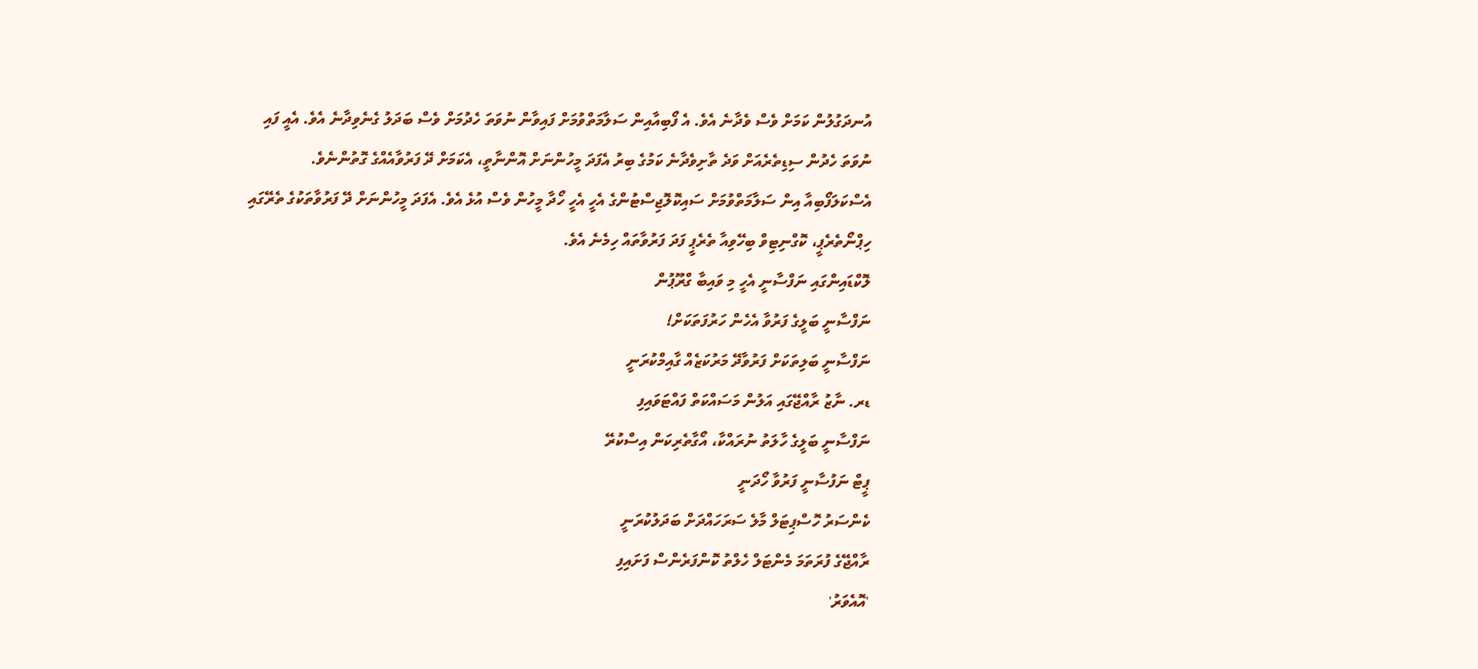އުނދަގުލުން ކަމަށް ވެސް ވެދާނެ އެވެ. އެ ފޯބިއާއިން ސަލާމަތްވުމަށް ފައިވާން ނުވަތަ ހެދުމަށް ވެސް ބަދަލު ގެނެވިދާނެ އެވެ. އެއީ ފައި ނުވަތަ ހެދުން ސިޑިތެރެއަށް ވަދެ ތާށިވެދާނެ ކަމުގެ ބިރު އެފަދަ މީހުންނަށް އޮންނާތީ، އެކަމަށް ދޭ ފަރުވާއެއްގެ ގޮތުންނެވެ.
އެސްކަލަފޯބިއާ އިން ސަލާމަތްވުމަށް ސައިކޮލޮޖިސްޓުންގެ އެހީ އެހީ ހޯދާ މީހުން ވެސް އުޅެ އެވެ. އެފަދަ މީހުންނަށް ދޭ ފަރުވާތަކުގެ ތެރޭގައި ހިޕްނޯތެރެޕީ، ކޮގްނިޓިވް ބިހޭވިއާ ތެރެޕީ ފަދަ ފަރުވާތައް ހިމެނެ އެވެ.
ލޮކްޑައިންގައި ނަފްސާނީ އެހީ މި ވައިބާ ގްރޫޕުން
ނަފްސާނީ ބަލީގެ ފަރުވާ އެހެން ހަރުފަތަކަށް!
ނަފްސާނީ ބަލިތަކަށް ފަރުވާދޭ މަރުކަޒެއް ގާއިމްކުރަނީ
ޑރ. ނާޒު ރާއްޖޭގައި އަލުން މަސައްކަތް ފައްޓަވައިފި
ނަފްސާނީ ބަލީގެ ހާލަތު ނުރައްކާ، އޯގާތެރިކަން އިސްކުރޭ
ޕީޓް ނަފުސާނީ ފަރުވާ ހޯދަނީ
ކެންސަރު ހޮސްޕިޓަލް މާލެ ސަރަހައްދަށް ބަދަލުކުރަނީ
ރާއްޖޭގެ ފުރަތަމަ މެންޓަލް ހެލްތު ކޮންފަރެންސް ފަށައިފި
'އޮއެވަރު'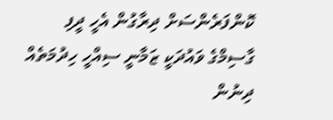ކޮންފަރެންސަށް ދިރާގުން އެހީ ދީފި
ގާސިމްގެ ވައުދަކީ ޒަމާނީ ސިއްހީ ހިދުމަތެއް ދިނުން